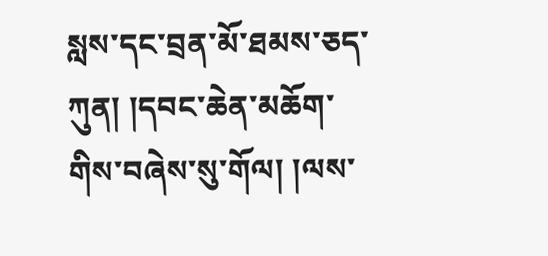སླས་དང་བྲན་མོ་ཐམས་ཅད་ཀུན། །དབང་ཆེན་མཆོག་གིས་བཞེས་སུ་གོལ། །ལས་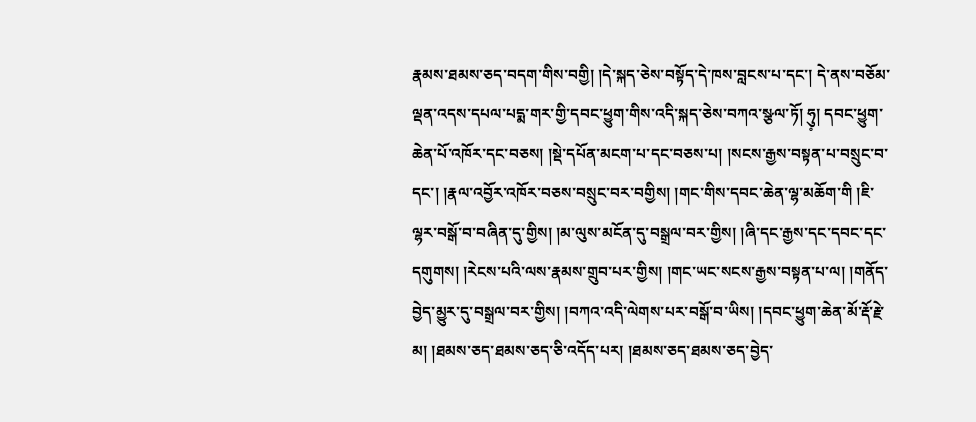རྣམས་ཐམས་ཅད་བདག་གིས་བགྱི། །དེ་སྐད་ཅེས་བསྟོད་དེ་ཁས་བླངས་པ་དང་། དེ་ནས་བཅོམ་ལྡན་འདས་དཔལ་པདྨ་གར་གྱི་དབང་ཕྱུག་གིས་འདི་སྐད་ཅེས་བཀའ་སྩལ་ཏོ། ཧུ༷། དབང་ཕྱུག་ཆེན་པོ་འཁོར་དང་བཅས། །སྡེ་དཔོན་མངག་པ་དང་བཅས་པ། །སངས་རྒྱས་བསྟན་པ་བསྲུང་བ་དང་། །རྣལ་འབྱོར་འཁོར་བཅས་བསྲུང་བར་བགྱིས། །གང་གིས་དབང་ཆེན་ལྷ་མཆོག་གི །ཇི་ལྷར་བསྒོ་བ་བཞིན་དུ་གྱིས། །མ་ལུས་མངོན་དུ་བསྒྲལ་བར་གྱིས། །ཞི་དང་རྒྱས་དང་དབང་དང་དགུགས། །རེངས་པའི་ལས་རྣམས་གྲུབ་པར་གྱིས། །གང་ཡང་སངས་རྒྱས་བསྟན་པ་ལ། །གནོད་བྱེད་མྱུར་དུ་བསྒྲལ་བར་གྱིས། །བཀའ་འདི་ལེགས་པར་བསྒོ་བ་ཡིས། །དབང་ཕྱུག་ཆེན་མོ་རྡོ་རྗེ་མ། །ཐམས་ཅད་ཐམས་ཅད་ཅི་འདོད་པར། །ཐམས་ཅད་ཐམས་ཅད་བྱེད་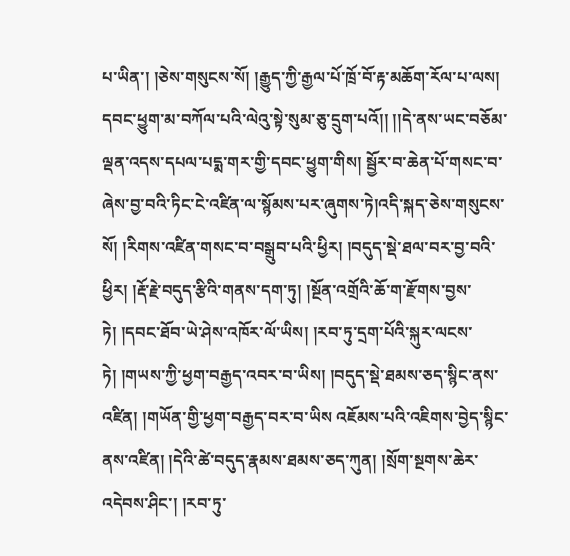པ་ཡིན་། །ཅེས་གསུངས་སོ། །རྒྱུད་ཀྱི་རྒྱལ་པོ་ཁྲོ་བོ་རྟ་མཆོག་རོལ་པ་ལས། དབང་ཕྱུག་མ་བཀོལ་པའི་ལེའུ་སྟེ་སུམ་ཅུ་དྲུག་པའོ།། །།དེ་ནས་ཡང་བཅོམ་ལྡན་འདས་དཔལ་པདྨ་གར་གྱི་དབང་ཕྱུག་གིས། སྦྱོར་བ་ཆེན་པོ་གསང་བ་ཞེས་བྱ་བའི་ཏིང་ངེ་འཛིན་ལ་སྙོམས་པར་ཞུགས་ཏེ།འདི་སྐད་ཅེས་གསུངས་སོ། །རིགས་འཛིན་གསང་བ་བསྒྲུབ་པའི་ཕྱིར། །བདུད་སྡེ་ཐལ་བར་བྱ་བའི་ཕྱིར། །རྡོ་རྗེ་བདུད་རྩིའི་གནས་དག་ཏུ། །སྔོན་འགྲོའི་ཆོ་ག་རྫོགས་བྱས་ཏེ། །དབང་ཐོབ་ཡེ་ཤེས་འཁོར་ལོ་ཡིས། །རབ་ཏུ་དྲག་པོའི་སྐུར་ལངས་ཏེ། །གཡས་ཀྱི་ཕྱག་བརྒྱད་འབར་བ་ཡིས། །བདུད་སྡེ་ཐམས་ཅད་སྙིང་ནས་འཛིན། །གཡོན་གྱི་ཕྱག་བརྒྱད་བར་བ་ཡིས འཇོམས་པའི་འཇིགས་བྱེད་སྙིང་ནས་འཛིན། །དེའི་ཚེ་བདུད་རྣམས་ཐམས་ཅད་ཀུན། །སྲོག་སྔགས་ཆེར་འདེབས་ཤིང་། །རབ་ཏུ་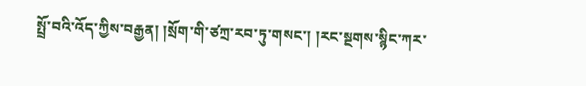སྤྲོ་བའི་འོད་ཀྱིས་བརྒྱན། །སྲོག་གི་ཙཀྲ་རབ་ཏུ་གསང་། །རང་སྔགས་སྙིང་ཀར་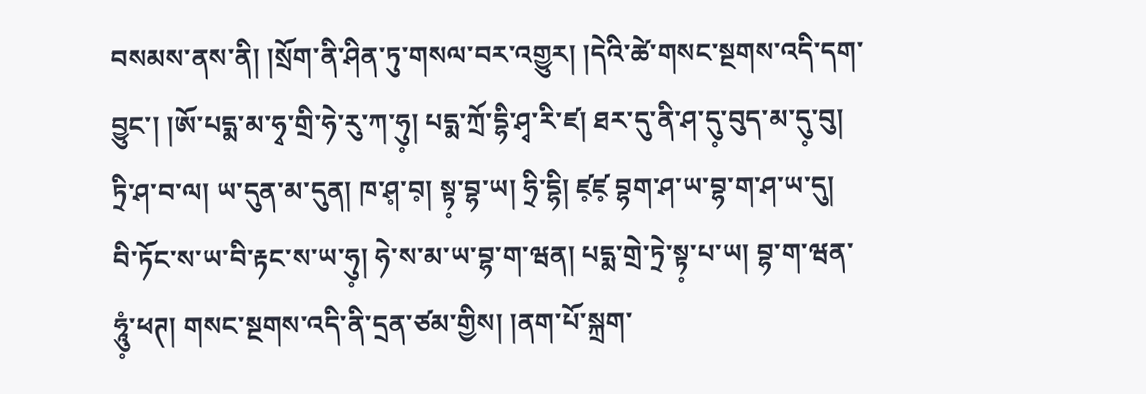བསམས་ནས་ནི། །སྲོག་ནི་ཤིན་ཏུ་གསལ་བར་འགྱུར། །དེའི་ཚེ་གསང་སྔགས་འདི་དག་བྱུང་། །ཨོ་པདྨ་མ་ཧྭ་གྲི་ཧེ་རུ་ཀ་ཧུ༷། པདྨ་ཀྲོ་དྷི་ཤྭ་རི་ཛ། ཐར་དུ་ནི་ཤ་དུ༷་བུད་མ་དུ༷་བུ། ཏྲི་ཤ་བ་ལ། ཡ་དུན་མ་དུན། ཁ་ཤ༷་བ༷། སྟ༷་བྷ་ཡ། ཧྲི་དྷི། ཛ༷ཛ༷ བྷག་ཤ་ཡ་བྷ་ག་ཤ་ཡ་དུ། བི་ཏོང་ས་ཡ་བི་རྟང་ས་ཡ་ཧུ༷། ཧེ་ས་མ་ཡ་བྷ་ག་ཝན། པདྨ་གྲེ་ཏྲེ་སྟ༷་པ་ཡ། བྷ་ག་ཝན་ཧཱུཾ༷་ཕཊ། གསང་སྔགས་འདི་ནི་དྲན་ཙམ་གྱིས། །ནག་པོ་སྐྲག་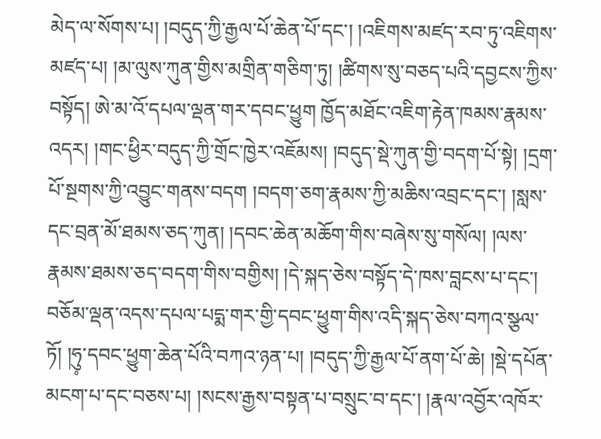མེད་ལ་སོགས་པ། །བདུད་ཀྱི་རྒྱལ་པོ་ཆེན་པོ་དང་། །འཇིགས་མཛད་རབ་ཏུ་འཇིགས་མཛད་པ། །མ་ལུས་ཀུན་གྱིས་མགྲིན་གཅིག་ཏུ། །ཚིགས་སུ་བཅད་པའི་དབྱངས་ཀྱིས་བསྟོད། ཨེ་མ་འོ་དཔལ་ལྡན་གར་དབང་ཕྱུག ཁྱོད་མཐོང་འཇིག་རྟེན་ཁམས་རྣམས་འདར། །གང་ཕྱིར་བདུད་ཀྱི་གྲོང་ཁྱེར་འཇོམས། །བདུད་སྡེ་ཀུན་གྱི་བདག་པོ་སྟེ། །དྲག་པོ་སྔགས་ཀྱི་འབྱུང་གནས་བདག །བདག་ཅག་རྣམས་ཀྱི་མཆིས་འབྲང་དང་། །སླས་དང་བྲན་མོ་ཐམས་ཅད་ཀུན། །དབང་ཆེན་མཆོག་གིས་བཞེས་སུ་གསོལ། །ལས་རྣམས་ཐམས་ཅད་བདག་གིས་བགྱིས། །དེ་སྐད་ཅེས་བསྟོད་དེ་ཁས་བླངས་པ་དང་། བཅོམ་ལྡན་འདས་དཔལ་པདྨ་གར་གྱི་དབང་ཕྱུག་གིས་འདི་སྐད་ཅེས་བཀའ་སྩལ་ཏོ། །ཧུ༷་དབང་ཕྱུག་ཆེན་པོའི་བཀའ་ཉན་པ། །བདུད་ཀྱི་རྒྱལ་པོ་ནག་པོ་ཆེ། །སྡེ་དཔོན་མངག་པ་དང་བཅས་པ། །སངས་རྒྱས་བསྟན་པ་བསྲུང་བ་དང་། །རྣལ་འབྱོར་འཁོར་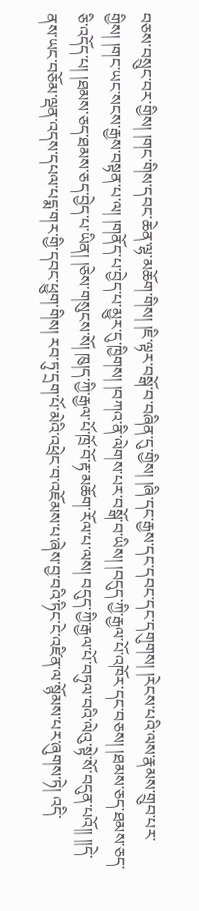བཅས་བསྲུང་བར་གྱིས། །གང་གིས་དབང་ཆེན་ལྷ་མཆོག་གིས། །ཇི་ལྟར་བསྒོ་བ་བཞིན་དུ་གྱིས། །ཞི་དང་རྒྱས་དང་དབང་དང་དགུགས། །རེངས་པའི་ལས་རྣམས་གྲུབ་པར་གྱིས། །གང་ཡང་སངས་རྒྱས་བསྟན་པ་ལ། །གནོད་པ་བྱེད་པ་མྱུར་དུ་ཁྱིགས། །བཀའ་ནི་ལེགས་པར་བསྒོ་བ་ཡིས། །བདུད་ཀྱི་རྒྱལ་པོ་འཁོར་དང་བཅས། །ཐམས་ཅད་ཐམས་ཅད་ཅི་འདོད་པ། །ཐམས་ཅད་ཐམས་ཅད་བྱེད་པ་ཡིན། །ཅེས་གསུངས་སོ། ཁུ།ད་ཀྱི་རྒྱལ་པོ་ཁྲོ་བོ་རྟ་མཆོག་རོལ་པ་ལས། བདུད་ཀྱི་རྒྱལ་པོ་བཏུལ་བའི་ལེའུ་སྟེ་སོ་བདུན་པའོ།། །།དེ་ནས་ཡང་བཅོམ་ལྡན་འདས་དཔལ་པདྨ་གར་གྱི་དབང་ཕྱུག་གིས། རབ་ཏུ་དྲག་པོ་མེའི་འཕྲེང་བ་འཇོམས་པ་ཞེས་བྱ་བའི་ཏིང་ངེ་འཛིན་ལ་སྙོམས་པར་ཞུགས་ཏེ། འདི་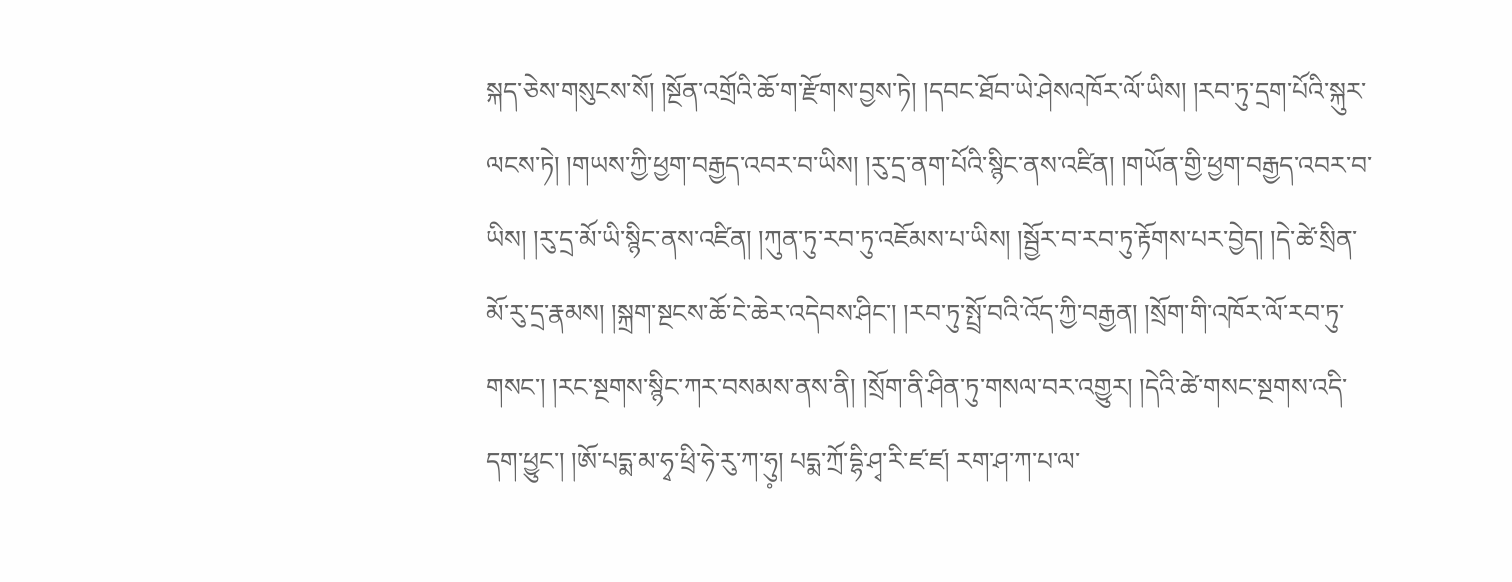སྐད་ཅེས་གསུངས་སོ། །སྔོན་འགྲོའི་ཆོ་ག་རྫོགས་བྱས་ཏེ། །དབང་ཐོབ་ཡེ་ཤེསའཁོར་ལོ་ཡིས། །རབ་ཏུ་དྲག་པོའི་སྐུར་ལངས་ཏེ། །གཡས་ཀྱི་ཕྱག་བརྒྱད་འབར་བ་ཡིས། །རུ་དྲ་ནག་པོའི་སྙིང་ནས་འཛིན། །གཡོན་གྱི་ཕྱག་བརྒྱད་འབར་བ་ཡིས། །རུ་དྲ་མོ་ཡི་སྙིང་ནས་འཛིན། །ཀུན་ཏུ་རབ་ཏུ་འཇོམས་པ་ཡིས། །སྦྱོར་བ་རབ་ཏུ་རྟོགས་པར་བྱེད། །དེ་ཚེ་སྲིན་མོ་རུ་དྲ་རྣམས། །སྐྲག་སྔངས་ཆོ་ངེ་ཆེར་འདེབས་ཤིང་། །རབ་ཏུ་སྤྲོ་བའི་འོད་ཀྱི་བརྒྱན། །སྲོག་གི་འཁོར་ལོ་རབ་ཏུ་གསང་། །རང་སྔགས་སྙིང་ཀར་བསམས་ནས་ནི། །སྲོག་ནི་ཤིན་ཏུ་གསལ་བར་འགྱུར། །དེའི་ཚེ་གསང་སྔགས་འདི་དག་ཕྱུང་། །ཨོ་པདྨ་མ་ཧྭ་ཕྲི་ཧེ་རུ་ཀ་ཧུ༷། པདྨ་ཀྲོ་དྷི་ཤྭ་རི་ཛ་ཛ། རག་ཤ་ཀ་པ་ལ་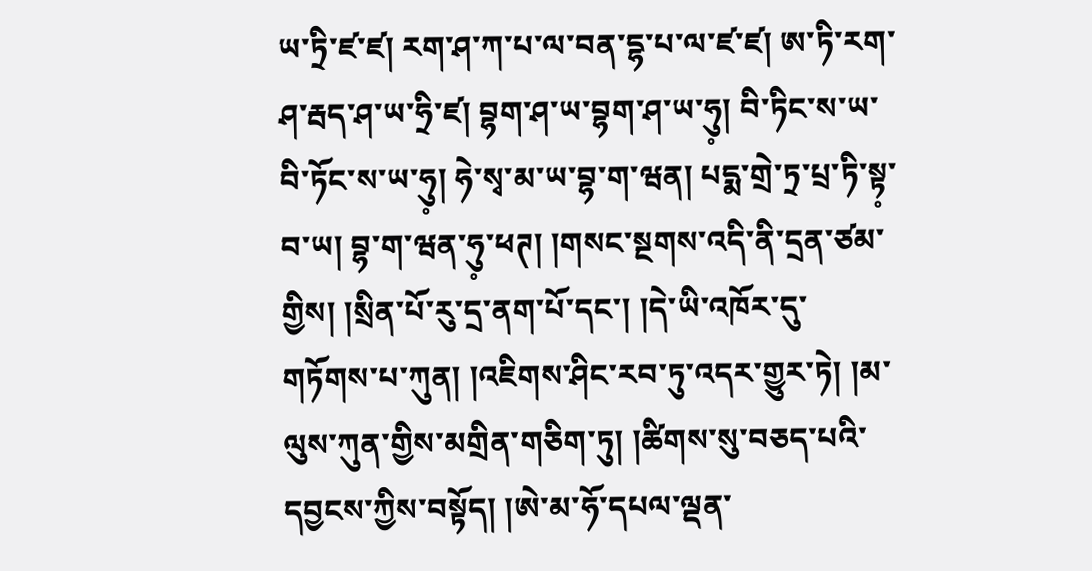ཡ་ཏྲི་ཛ་ཛ། རག་ཤ་ཀ་པ་ལ་བན་དྷ་པ་ལ་ཛ་ཛ། ཨ་ཏི་རག་ཤ་རྦད་ཤ་ཡ་ཧྲི་ཛ། བྷག་ཤ་ཡ་བྷག་ཤ་ཡ་ཧུ༷། བི་ཏིང་ས་ཡ་བི་ཏོང་ས་ཡ་ཧུ༷། ཧེ་སྭ་མ་ཡ་བྷ་ག་ཝན། པདྨ་གྲེ་ཏྲ་པྲ་ཏི་སྟ༷་བ་ཡ། བྷ་ག་ཝན་ཧུ༷་ཕཊ། །གསང་སྔགས་འདི་ནི་དྲན་ཙམ་གྱིས། །སྲིན་པོ་རུ་དྲ་ནག་པོ་དང་། །དེ་ཡི་འཁོར་དུ་གཏོགས་པ་ཀུན། །འཇིགས་ཤིང་རབ་ཏུ་འདར་གྱུར་ཏེ། །མ་ལུས་ཀུན་གྱིས་མགྲིན་གཅིག་ཏུ། །ཚིགས་སུ་བཅད་པའི་དབྱངས་ཀྱིས་བསྟོད། །ཨེ་མ་ཧོ་དཔལ་ལྡན་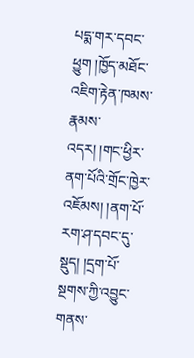པདྨ་གར་དབང་ཕྱུག །ཁྱོད་མཐོང་འཇིག་རྟེན་ཁམས་རྣམས་འདར། །གང་ཕྱིར་ནག་པོའི་གྲོང་ཁྱེར་འཇོམས། །ནག་པོ་རག་ཤ་དབང་དུ་སྡུད། །དྲག་པོ་སྔགས་ཀྱི་འབྱུང་གནས་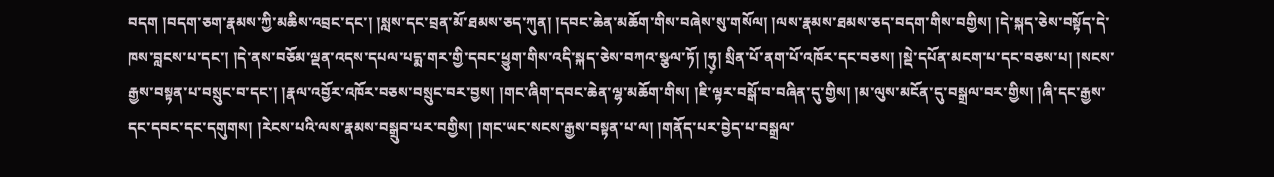བདག །བདག་ཅག་རྣམས་ཀྱི་མཆིས་འབྲང་དང་། །སླས་དང་བྲན་མོ་ཐམས་ཅད་ཀུན། །དབང་ཆེན་མཆོག་གིས་བཞེས་སུ་གསོལ། །ལས་རྣམས་ཐམས་ཅད་བདག་གིས་བགྱིས། །དེ་སྐད་ཅེས་བསྟོད་དེ་ཁས་བླངས་པ་དང་། །དེ་ནས་བཅོམ་ལྡན་འདས་དཔལ་པདྨ་གར་གྱི་དབང་ཕྱུག་གིས་འདི་སྐད་ཅེས་བཀའ་སྩལ་ཏོ། །ཧུ༷། སྲིན་པོ་ནག་པོ་འཁོར་དང་བཅས། །སྡེ་དཔོན་མངག་པ་དང་བཅས་པ། །སངས་རྒྱས་བསྟན་པ་བསྲུང་བ་དང་། །རྣལ་འབྱོར་འཁོར་བཅས་བསྲུང་བར་བྱས། །གང་ཞིག་དབང་ཆེན་ལྷ་མཆོག་གིས། །ཇི་ལྟར་བསྒོ་བ་བཞིན་དུ་གྱིས། །མ་ལུས་མངོན་དུ་བསྒྲལ་བར་གྱིས། །ཞི་དང་རྒྱས་དང་དབང་དང་དགུགས། །རེངས་པའི་ལས་རྣམས་བསྒྲུབ་པར་བགྱིས། །གང་ཡང་སངས་རྒྱས་བསྟན་པ་ལ། །གནོད་པར་བྱེད་པ་བསྒྲལ་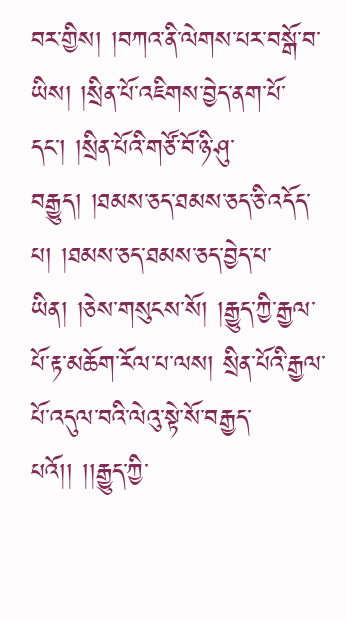བར་གྱིས། །བཀའ་ནི་ལེགས་པར་བསྒོ་བ་ཡིས། །སྲིན་པོ་འཇིགས་བྱེད་ནག་པོ་དང་། །སྲིན་པོའི་གཙོ་བོ་ཉི་ཤུ་བརྒྱུད། །ཐམས་ཅད་ཐམས་ཅད་ཅི་འདོད་པ། །ཐམས་ཅད་ཐམས་ཅད་བྱེད་པ་ཡིན། །ཅེས་གསུངས་སོ། །རྒྱུད་ཀྱི་རྒྱལ་པོ་རྟ་མཆོག་རོལ་པ་ལས། སྲིན་པོའི་རྒྱལ་པོ་འདུལ་བའི་ལེའུ་སྟེ་སོ་བརྒྱད་པའོ།། །།རྒྱུད་ཀྱི་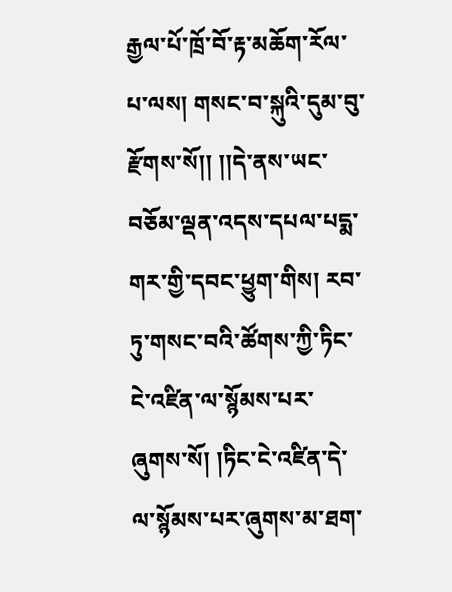རྒྱལ་པོ་ཁྲོ་བོ་རྟ་མཆོག་རོལ་པ་ལས། གསང་བ་སྐུའི་དུམ་བུ་རྫོགས་སོ།། །།དེ་ནས་ཡང་བཅོམ་ལྡན་འདས་དཔལ་པདྨ་གར་གྱི་དབང་ཕྱུག་གིས། རབ་ཏུ་གསང་བའི་ཚོགས་ཀྱི་ཏིང་ངེ་འཛིན་ལ་སྙོམས་པར་ཞུགས་སོ། །ཏིང་ངེ་འཛིན་དེ་ལ་སྙོམས་པར་ཞུགས་མ་ཐག་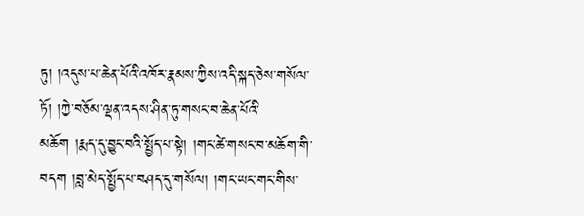ཏུ། །འདུས་པ་ཆེན་པོའི་འཁོར་རྣམས་ཀྱིས་འདི་སྐད་ཅེས་གསོལ་ཏོ། །ཀྱེ་བཅོམ་ལྡན་འདས་ཤིན་ཏུ་གསང་བ་ཆེན་པོའི་མཆོག །རྨད་དུ་བྱུང་བའི་སྤྱོད་པ་སྟེ། །གང་ཚེ་གསང་བ་མཆོག་གི་བདག །བླ་མེད་སྤྱོད་པ་བཤད་དུ་གསོལ། །གང་ཡང་གང་གིས་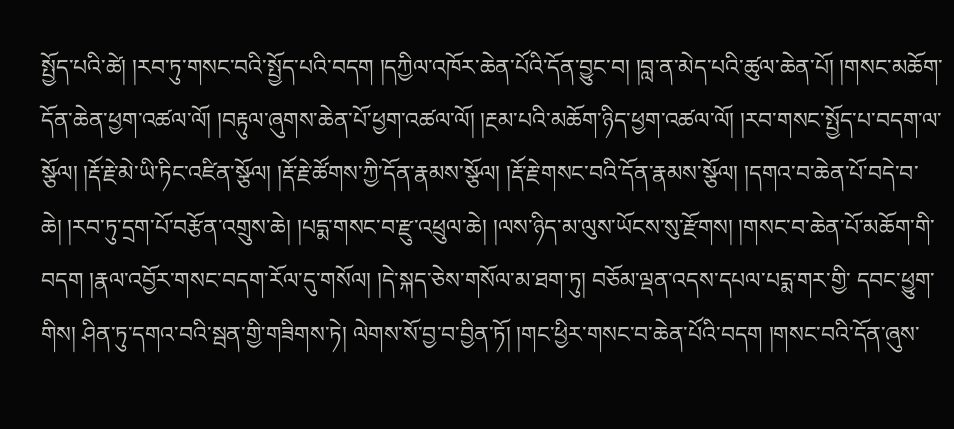སྤྱོད་པའི་ཚེ། །རབ་ཏུ་གསང་བའི་སྤྱོད་པའི་བདག །དཀྱིལ་འཁོར་ཆེན་པོའི་དོན་བྱུང་བ། །བླ་ན་མེད་པའི་ཚུལ་ཆེན་པོ། །གསང་མཆོག་དོན་ཆེན་ཕྱག་འཚལ་ལོ། །བརྟུལ་ཞུགས་ཆེན་པོ་ཕྱག་འཚལ་ལོ། །རྔམ་པའི་མཆོག་ཉིད་ཕྱག་འཚལ་ལོ། །རབ་གསང་སྤྱོད་པ་བདག་ལ་སྩོལ། །རྡོ་རྗེ་མེ་ཡི་ཏིང་འཛིན་སྩོལ། །རྡོ་རྗེ་ཚོགས་ཀྱི་དོན་རྣམས་སྩོལ། །རྡོ་རྗེ་གསང་བའི་དོན་རྣམས་སྩོལ། །དགའ་བ་ཆེན་པོ་བདེ་བ་ཆེ། །རབ་ཏུ་དྲག་པོ་བརྩོན་འགྲུས་ཆེ། །པདྨ་གསང་བ་རྫུ་འཕྲུལ་ཆེ། །ལས་ཉིད་མ་ལུས་ཡོངས་སུ་རྫོགས། །གསང་བ་ཆེན་པོ་མཆོག་གི་བདག །རྣལ་འབྱོར་གསང་བདག་རོལ་དུ་གསོལ། །དེ་སྐད་ཅེས་གསོལ་མ་ཐག་ཏུ། བཅོམ་ལྡན་འདས་དཔལ་པདྨ་གར་གྱི་ དབང་ཕྱུག་གིས། ཤིན་ཏུ་དགའ་བའི་སྦན་གྱི་གཟིགས་ཏེ། ལེགས་སོ་བྱ་བ་བྱིན་ཏོ། །གང་ཕྱིར་གསང་བ་ཆེན་པོའི་བདག །གསང་བའི་དོན་ཞུས་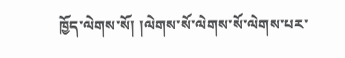ཁྱོད་ལེགས་སོ། །ལེགས་སོ་ལེགས་སོ་ལེགས་པར་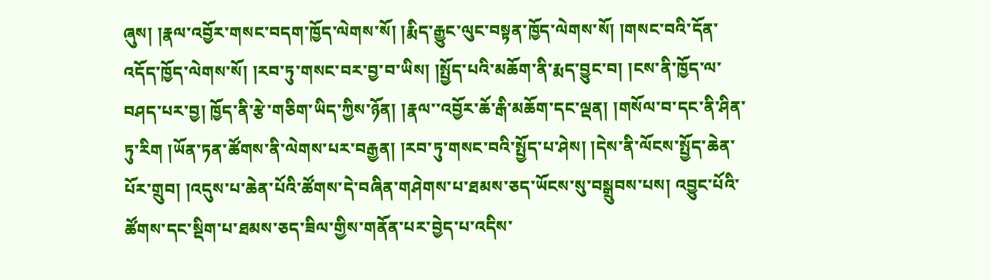ཞུས། །རྣལ་འབྱོར་གསང་བདག་ཁྱོད་ལེགས་སོ། །རྨིད་རྒྱུང་ལུང་བསྟན་ཁྱོད་ལེགས་སོ། །གསང་བའི་དོན་འདོད་ཁྱོད་ལེགས་སོ། །རབ་ཏུ་གསང་བར་བྱ་བ་ཡིས། །སྤྱོད་པའི་མཆོག་ནི་རྨད་བྱུང་བ། །ངས་ནི་ཁྱོད་ལ་བཤད་པར་བྱ། ཁྱོད་ནི་རྩེ་གཅིག་ཡིད་ཀྱིས་ཉོན། །རྣལ་་འབྱོར་ཆོ་རྒི་མཆོག་དང་ལྡན། །གསོལ་བ་དང་ནི་ཤིན་ཏུ་རིག །ཡོན་ཏན་ཚོགས་ནི་ལེགས་པར་བརྒྱན། །རབ་ཏུ་གསང་བའི་སྤྱོད་པ་ཤེས། །དེས་ནི་ལོངས་སྤྱོད་ཆེན་པོར་གྲུབ། །འདུས་པ་ཆེན་པོའི་ཚོགས་དེ་བཞིན་གཤེགས་པ་ཐམས་ཅད་ཡོངས་སུ་བསྒྲུབས་པས། འབྱུང་པོའི་ཚོགས་དང་སྡིག་པ་ཐམས་ཅད་ཟིལ་གྱིས་གནོན་པར་བྱེད་པ་འདིས་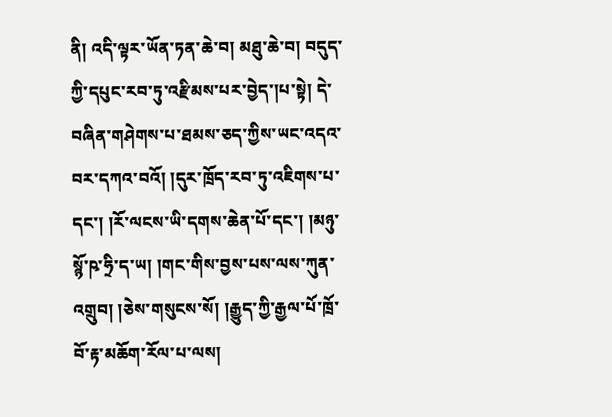ནི། འདི་ལྟར་ཡོན་ཏན་ཆེ་བ། མཐུ་ཆེ་བ། བདུད་ཀྱི་དཔུང་རབ་ཏུ་འརྫིམས་པར་བྱེད་།པ་སྟེ། དེ་བཞིན་གཤེགས་པ་ཐམས་ཅད་ཀྱིས་ཡང་འདའ་བར་དཀའ་བའོ། །དུར་ཁྲོད་རབ་ཏུ་འཇིགས་པ་དང་། །རོ་ལངས་ཡི་དགས་ཆེན་པོ་དང་། །མཉུ་སྙོ་ཥ་ཧྲི་ད་ཡ། །གང་གིས་བྱས་པས་ལས་ཀུན་འགྲུབ། །ཅེས་གསུངས་སོ། །རྒྱུད་ཀྱི་རྒྱལ་པོ་ཁྲོ་བོ་རྟ་མཆོག་རོལ་པ་ལས།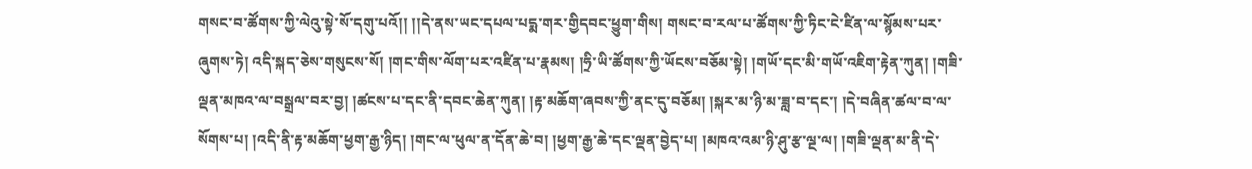གསང་བ་ཚོགས་ཀྱི་ལེའུ་སྟེ་སོ་དགུ་པའོ།། །།དེ་ནས་ཡང་དཔལ་པདྨ་གར་གྱིདབང་ཕྱུག་གིས། གསང་བ་རལ་པ་ཚོགས་ཀྱི་ཏིང་ངེ་ཛིན་ལ་སྙོམས་པར་ཞུགས་ཏེ། འདི་སྐད་ཅེས་གསུངས་སོ། །གང་གིས་ལོག་པར་འཛིན་པ་རྣམས། །ཧྲི་ཡི་ཚོགས་ཀྱི་ཡོངས་བཅོམ་སྟེ། །གཡོ་དང་མི་གཡོ་འཇིག་རྟེན་ཀུན། །གཟི་ལྡན་མཁའ་ལ་བསྒྲལ་བར་བྱ། །ཚངས་པ་དང་ནི་དབང་ཆེན་ཀུན། །རྟ་མཆོག་ཞབས་ཀྱི་ནང་དུ་བཅོམ། །སྐར་མ་ཉི་མ་ཟླ་བ་དང་། །དེ་བཞིན་ཚལ་བ་ལ་སོགས་པ། །འདི་ནི་རྟ་མཆོག་ཕྱག་རྒྱ་ཉིད། །གང་ལ་ཕུལ་ན་དོན་ཆེ་བ། །ཕྱག་རྒྱ་ཆེ་དང་ལྡན་བྱེད་པ། །མཁའ་འམ་ཉི་ཤུ་རྩ་ལྔ་ལ། །གཟི་ལྡན་མ་ནི་དེ་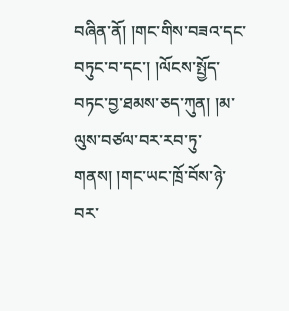བཞིན་ནོ། །གང་གིས་བཟའ་དང་བཏུང་བ་དང་། །ལོངས་སྤྱོད་བཏང་བྱ་ཐམས་ཅད་ཀུན། །མ་ལུས་བཙལ་བར་རབ་ཏུ་གནས། །གང་ཡང་ཁྲོ་བོས་ཉེ་བར་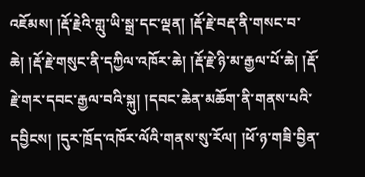འཇོམས། །རྡོ་རྗེའི་གླུ་ཡི་སྒྲ་དང་ལྡན། །རྡོ་རྗེ་བརྡ་ནི་གསང་བ་ཆེ། །རྡོ་རྗེ་གསུང་ནི་དཀྱིལ་འཁོར་ཆེ། །རྡོ་རྗེ་ཉི་མ་རྒྱལ་པོ་ཆེ། །རྡོ་རྗེ་གར་དབང་རྒྱལ་བའི་སྐུ། །དབང་ཆེན་མཆོག་ནི་གནས་པའི་དབྱིངས། །དུར་ཁྲོད་འཁོར་ལོའི་གནས་སུ་རོལ། །ཕོ་ཉ་གཟི་བྱིན་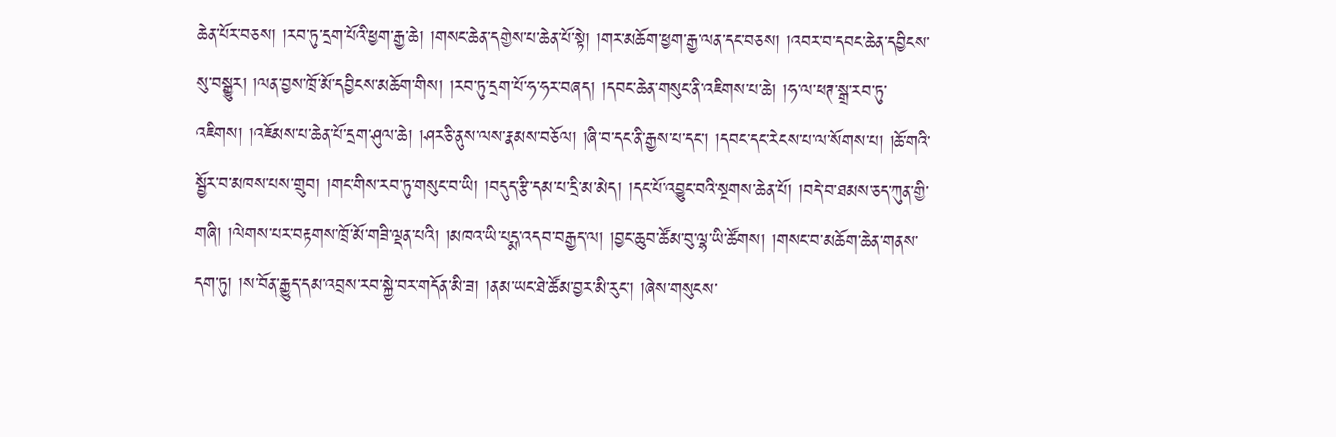ཆེན་པོར་བཅས། །རབ་ཏུ་དྲག་པོའི་ཕྱག་རྒྱ་ཆེ། །གསང་ཆེན་དགྱེས་པ་ཆེན་པོ་སྟེ། །གར་མཆོག་ཕྱག་རྒྱ་ལན་དང་བཅས། །འབར་བ་དབང་ཆེན་དབྱིངས་སུ་བསྒྱུར། །ལན་བྱས་ཁྲོ་མོ་དབྱིངས་མཆོག་གིས། །རབ་ཏུ་དྲག་པོ་ཧ་ཧར་བཞད། །དབང་ཆེན་གསུང་ནི་འཇིགས་པ་ཆེ། །ཧ་ལ་ཕཊ་སྒྲ་རབ་ཏུ་འཇིགས། །འཇོམས་པ་ཆེན་པོ་དྲག་ཤུལ་ཆེ། །ཤརཅི་ནུས་ལས་རྣམས་བཅོལ། །ཞི་བ་དང་ནི་རྒྱས་པ་དང་། །དབང་དང་རེངས་པ་ལ་སོགས་པ། །ཆོ་གའི་སྦྱོར་བ་མཁས་པས་གྲུབ། །གང་གིས་རབ་ཏུ་གསུང་བ་ཡི། །བདུད་རྩི་དམ་པ་དྲི་མ་མེད། །དང་པོ་འབྱུང་བའི་སྔགས་ཆེན་པོ། །བདེ་བ་ཐམས་ཅད་ཀུན་གྱི་གཞི། །ལེགས་པར་བརྟགས་ཁྲོ་མོ་གཟི་ལྡན་པའི། །མཁའ་ཡི་པདྨ་འདབ་བརྒྱད་ལ། །བྱང་ཆུབ་ཚོམ་བུ་ལྷ་ཡི་ཚོགས། །གསང་བ་མཆོག་ཆེན་གནས་དག་ཏུ། །ས་བོན་རྒྱུད་དམ་འབྲས་རབ་སྐྱེ་བར་གདོན་མི་ཟ། །ནམ་ཡང་ཐེ་ཚོམ་བྱར་མི་རུང་། །ཞེས་གསུངས་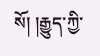སོ། །རྒྱུད་ཀྱི་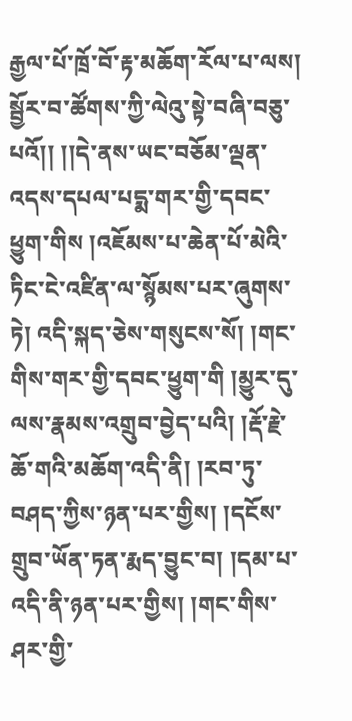རྒྱལ་པོ་ཁྲོ་བོ་རྟ་མཆོག་རོལ་པ་ལས། སྦྱོར་བ་ཚོགས་ཀྱི་ལེའུ་སྟེ་བཞི་བཅུ་པའོ།། །།དེ་ནས་ཡང་བཅོམ་ལྡན་འདས་དཔལ་པདྨ་གར་གྱི་དབང་ཕྱུག་གིས །འཇོམས་པ་ཆེན་པོ་མེའི་ཏིང་ངེ་འཛིན་ལ་སྙོམས་པར་ཞུགས་ཏེ། འདི་སྐད་ཅེས་གསུངས་སོ། །གང་གིས་གར་གྱི་དབང་ཕྱུག་གི །མྱུར་དུ་ལས་རྣམས་འགྲུབ་བྱེད་པའི། །རྡོ་རྗེ་ཆོ་གའི་མཆོག་འདི་ནི། །རབ་ཏུ་བཤད་ཀྱིས་ཉན་པར་གྱིས། །དངོས་གྲུབ་ཡོན་ཏན་རྨད་བྱུང་བ། །དམ་པ་འདི་ནི་ཉན་པར་གྱིས། །གང་གིས་ཤར་གྱི་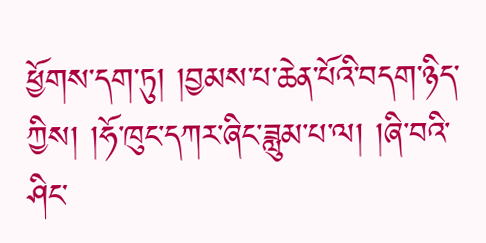ཕྱོགས་དག་ཏུ། །བྱམས་པ་ཆེན་པོའི་བདག་ཉིད་ཀྱིས། །ཧོ་ཁུང་དཀར་ཞིང་ཟླུམ་པ་ལ། །ཞི་བའི་ཤིང་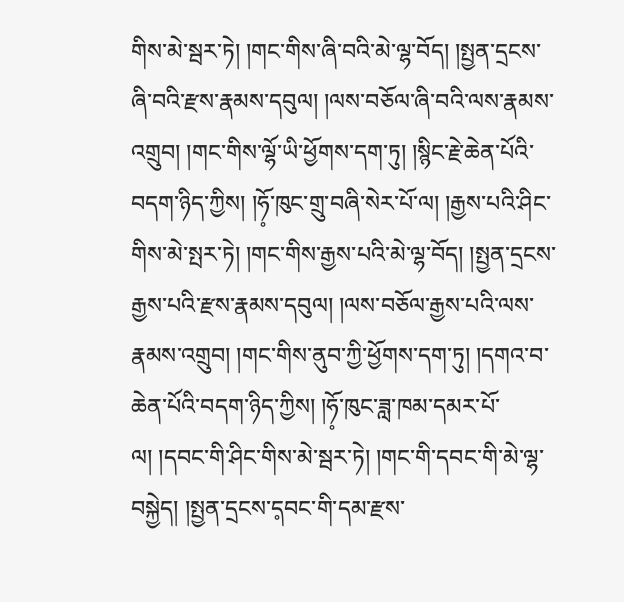གིས་མེ་སྦར་ཏེ། །གང་གིས་ཞི་བའི་མེ་ལྷ་བོད། །སྤྱན་དྲངས་ཞི་བའི་རྫས་རྣམས་དབུལ། །ལས་བཅོལ་ཞི་བའི་ལས་རྣམས་འགྲུབ། །གང་གིས་ལྷོ་ཡི་ཕྱོགས་དག་ཏུ། །སྙིང་རྗེ་ཆེན་པོའི་བདག་ཉིད་ཀྱིས། །ཧོ༷་ཁུང་གྲུ་བཞི་སེར་པོ་ལ། །རྒྱས་པའི་ཤིང་གིས་མེ་སྤར་ཏེ། །གང་གིས་རྒྱས་པའི་མེ་ལྷ་བོད། །སྤྱན་དྲངས་རྒྱས་པའི་རྫས་རྣམས་དབུལ། །ལས་བཅོལ་རྒྱས་པའི་ལས་རྣམས་འགྲུབ། །གང་གིས་ནུབ་ཀྱི་ཕྱོགས་དག་ཏུ། །དགའ་བ་ཆེན་པོའི་བདག་ཉིད་ཀྱིས། །ཧོ༷་ཁུང་ཟླ་ཁམ་དམར་པོ་ལ། །དབང་གི་ཤིང་གིས་མེ་སྦར་ཏེ། །གང་གི་དབང་གི་མེ་ལྷ་བསྐྱེད། །སྤྱན་དྲངས་ད༷བང་གི་དམ་རྫས་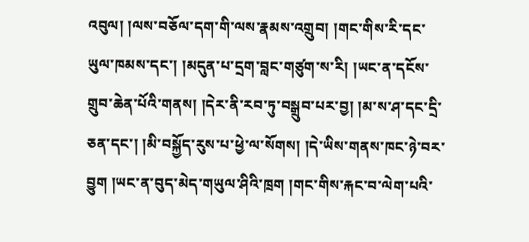འབུལ། །ལས་བཅོལ་དག་གི་ལས་རྣམས་འགྲུབ། །གང་གིས་རི་དང་ཡུལ་ཁམས་དང་། །མདུན་པ་དྲག་བླང་གཙུག་ས་རི། །ཡང་ན་དངོས་གྲུབ་ཆེན་པོའི་གནས། །དེར་ནི་རབ་ཏུ་བསྒྲུབ་པར་བྱ། །མ་ས་ཤ་དང་དྲི་ཅན་དང་། །མི་བསྐྱོད་རུས་པ་ཕྱེ་ལ་སོགས། །དེ་ཡིས་གནས་ཁང་ཉེ་བར་བྱུག །ཡང་ན་བུད་མེད་གཡུལ་ཤིའི་ཁྲག །གང་གིས་རྐང་བ་ལེག་པའི་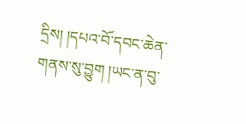དྲིས། །དཔའ་བོ་དབང་ཆེན་གནས་སུ་བྱུག །ཡང་ན་བུ་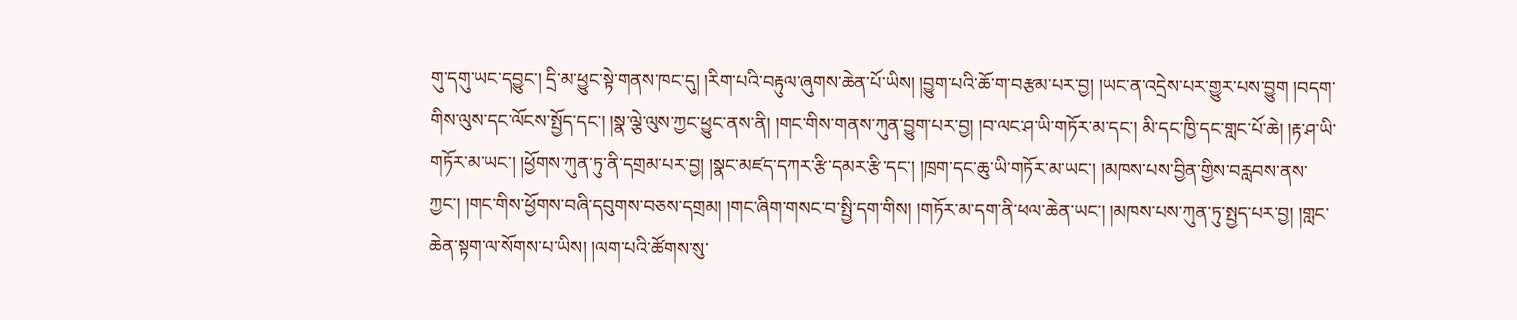གུ་དགུ་ཡང་དབྱུང་། དྲི་མ་ཕྱུང་སྟེ་གནས་ཁང་དུ། །རིག་པའི་བརྟུལ་ཞུགས་ཆེན་པོ་ཡིས། །བྱུག་པའི་ཆོ་ག་བརྩམ་པར་བྱ། །ཡང་ན་འདྲེས་པར་གྱུར་པས་བྱུག །བདག་གིས་ལུས་དང་ལོངས་སྤྱོད་དང་། །སྣ་ལྕེ་ལུས་ཀྱང་ཕྱུང་ནས་ནི། །གང་གིས་གནས་ཀུན་བྱུག་པར་བྱ། །བ་ལང་ཤ་ཡི་གཏོར་མ་དང་། མི་དང་ཁྱི་དང་གླང་པོ་ཆེ། །རྟ་ཤ་ཡི་གཏོར་མ་ཡང་། །ཕྱོགས་ཀུན་ཏུ་ནི་དགྲམ་པར་བྱ། །སྣང་མཛད་དཀར་རྩི་དམར་རྩི་དང་། །ཁྲག་དང་ཆུ་ཡི་གཏོར་མ་ཡང་། །མཁས་པས་བྱིན་གྱིས་བརླབས་ནས་ཀྱང་། །གང་གིས་ཕྱོགས་བཞི་དབུགས་བཅས་དགྲམ། །གང་ཞིག་གསང་བ་སྤྱི་དག་གིས། །གཏོར་མ་དག་ནི་ཕལ་ཆེན་ཡང་། །མཁས་པས་ཀུན་ཏུ་སྤྱད་པར་བྱ། །གླང་ཆེན་སྟག་ལ་སོགས་པ་ཡིས། །ལག་པའི་ཚོགས་སུ་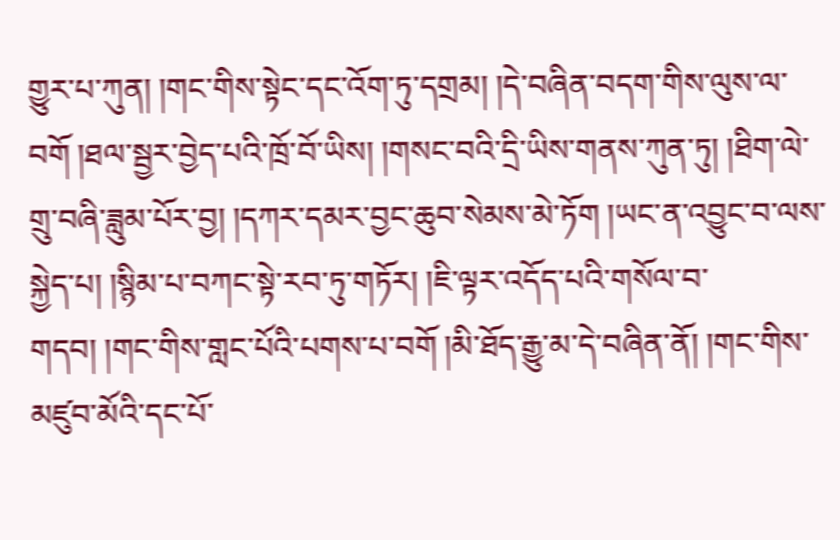གྱུར་པ་ཀུན། །གང་གིས་སྟེང་དང་འོག་ཏུ་དགྲམ། །དེ་བཞིན་བདག་གིས་ལུས་ལ་བགོ །ཐལ་སྦྱར་བྱེད་པའི་ཁྲོ་བོ་ཡིས། །གསང་བའི་དྲི་ཡིས་གནས་ཀུན་ཏུ། །ཐིག་ལེ་གྲུ་བཞི་ཟླུམ་པོར་བྱ། །དཀར་དམར་བྱང་ཆུབ་སེམས་མེ་ཏོག །ཡང་ན་འབྱུང་བ་ལས་སྐྱེད་པ། །སྙིམ་པ་བཀང་སྟེ་རབ་ཏུ་གཏོར། །ཇི་ལྟར་འདོད་པའི་གསོལ་བ་གདབ། །གང་གིས་གླང་པོའི་པགས་པ་བགོ །མི་ཐོད་རྒྱུ་མ་དེ་བཞིན་ནོ། །གང་གིས་མཛུབ་མོའི་དང་པོ་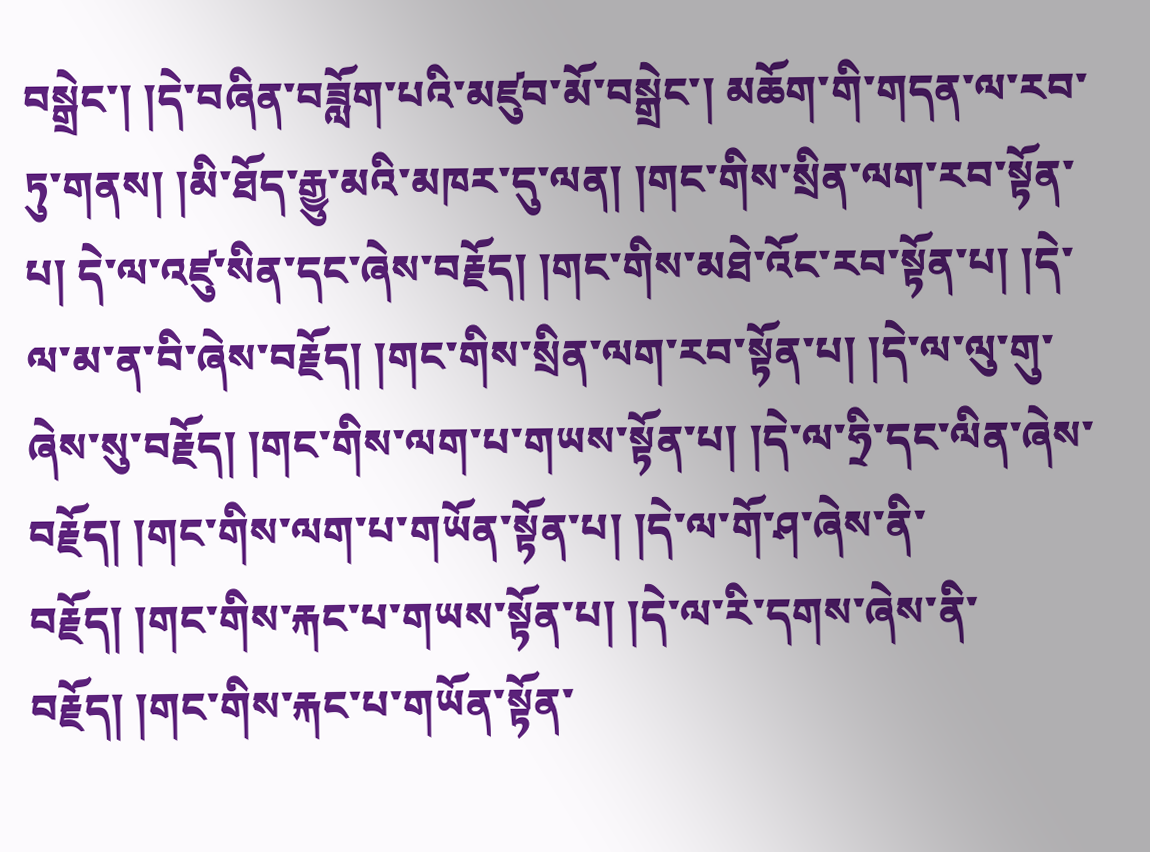བསྒྲེང་། །དེ་བཞིན་བཟློག་པའི་མཛུབ་མོ་བསྒྲེང་། མཆོག་གི་གདན་ལ་རབ་ཏུ་གནས། །མི་ཐོད་རྒྱུ་མའི་མཁར་དུ་ལན། །གང་གིས་སྲིན་ལག་རབ་སྟོན་པ། དེ་ལ་འཛུ་སིན་དང་ཞེས་བརྗོད། །གང་གིས་མཐེ་འོང་རབ་སྟོན་པ། །དེ་ལ་མ་ན་བི་ཞེས་བརྗོད། །གང་གིས་སྲིན་ལག་རབ་སྟོན་པ། །དེ་ལ་ལུ་གུ་ཞེས་སུ་བརྗོད། །གང་གིས་ལག་པ་གཡས་སྟོན་པ། །དེ་ལ་ཧྲི་དང་ལིན་ཞེས་བརྗོད། །གང་གིས་ལག་པ་གཡོན་སྟོན་པ། །དེ་ལ་གོ་ཤ་ཞེས་ནི་བརྗོད། །གང་གིས་རྐང་པ་གཡས་སྟོན་པ། །དེ་ལ་རི་དགས་ཞེས་ནི་བརྗོད། །གང་གིས་རྐང་པ་གཡོན་སྟོན་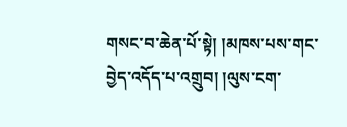གསང་བ་ཆེན་པོ་སྟེ། །མཁས་པས་གང་བྱེད་འདོད་པ་འགྲུབ། །ལུས་ངག་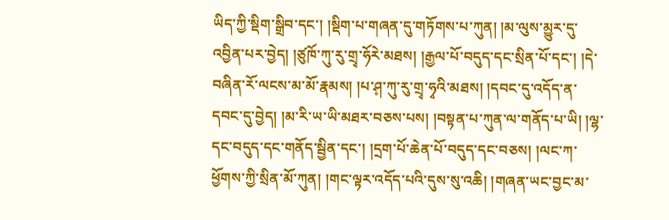ཡིད་ཀྱི་སྡིག་སྒྲིབ་དང་། །སྡིག་པ་གཞན་དུ་གཏོགས་པ་ཀུན། །མ་ལུས་མྱུར་དུ་འབྱིན་པར་བྱེད། །ཙུཁོ་ཀུ་རུ་གྲྭ་ཧོརེ་མཐས། །རྒྱལ་པོ་བདུད་དང་སྲིན་པོ་དང་། །དེ་བཞིན་རོ་ལངས་མ་མོ་རྣམས། །པ་ཤ༷་ཀུ་རུ་གྲྭ་ཧྭའི་མཐས། །དབང་དུ་འདོད་ན་དབང་དུ་བྱེད། །མ་རི་ཡ་ཡི་མཐར་བཅས་པས། །བསྟན་པ་ཀུན་ལ་གནོད་པ་ཡི། །ལྷ་དང་བདུད་དང་གནོད་སྦྱིན་དང་། །དྲག་པོ་ཆེན་པོ་བདུད་དང་བཅས། །ལང་ཀ་ཕྱོགས་ཀྱི་སྲིན་མོ་ཀུན། །གང་ལྟར་འདོད་པའི་དུས་སུ་འཆི། །གཞན་ཡང་བྱང་མ་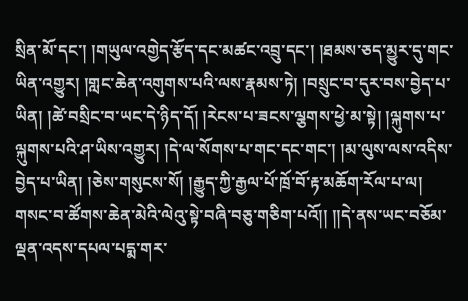སྲིན་མོ་དང་། །གཡུལ་འགྱེད་རྩོད་དང་མཚང་འབྲུ་དང་། །ཐམས་ཅད་མྱུར་དུ་གང་ཡིན་འགྱུར། །གླང་ཆེན་འགུགས་པའི་ལས་རྣམས་ཏེ། །བསྲུང་བ་དུར་བས་བྱེད་པ་ཡིན། །ཚེ་བསྲིང་བ་ཡང་དེ་ཉིད་དོ། །རེངས་པ་ཟངས་ལྕགས་ཕྱེ་མ་སྟེ། །ལྐུགས་པ་ལྐུགས་པའི་ཤ་ཡིས་འགྱུར། །དེ་ལ་སོགས་པ་གང་དང་གང་། །མ་ལུས་ལས་འདིས་བྱེད་པ་ཡིན། །ཅེས་གསུངས་སོ། །རྒྱུད་ཀྱི་རྒྱལ་པོ་ཁྲོ་བོ་རྟ་མཆོག་རོལ་པ་ལ། གསང་བ་ཚོགས་ཆེན་མེའི་ལེའུ་སྟེ་བཞི་བཅུ་གཅིག་པའོ།། །།དེ་ནས་ཡང་བཅོམ་ལྡན་འདས་དཔལ་པདྨ་གར་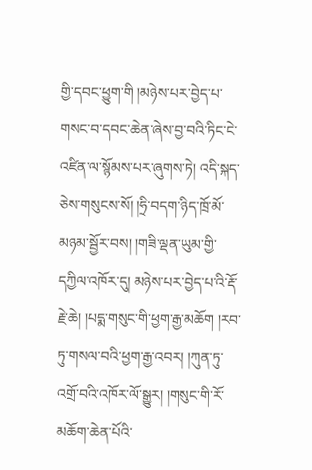གྱི་དབང་ཕྱུག་གི །མཉེས་པར་བྱེད་པ་གསང་བ་དབང་ཆེན་ཞེས་བྱ་བའི་ཏིང་ངེ་འཛིན་ལ་སྙོམས་པར་ཞུགས་ཏེ། འདི་སྐད་ཅེས་གསུངས་སོ། །ཧྲི་བདག་ཉིད་ཁྲོ་མོ་མཉམ་སྦྱོར་བས། །གཟི་ལྡན་ཡུམ་གྱི་དཀྱིལ་འཁོར་དུ། མཉེས་པར་བྱེད་པ་འི་རྡོ་རྗེ་ཆེ། །པདྨ་གསུང་གི་ཕྱག་རྒྱ་མཆོག །རབ་ཏུ་གསལ་བའི་ཕྱག་རྒྱ་འབར། །ཀུན་ཏུ་འགྲོ་བའི་འཁོར་ལོ་སྒྱུར། །གསུང་གི་རོ་མཆོག་ཆེན་པོའི་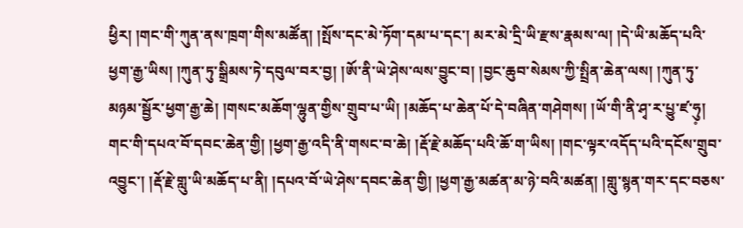ཕྱིར། །གང་གི་ཀུན་ནས་ཁྲག་གིས་མཚོན། །སྤོས་དང་མེ་ཏོག་དམ་པ་དང་། མར་མེ་དྲི་ཡི་རྫས་རྣམས་ལ། །དེ་ཡི་མཆོད་པའི་ཕྱག་རྒྱ་ཡིས། །ཀུན་ཏུ་སྒྲིམས་ཏེ་དབུལ་བར་བྱ། །ཨོ་ནི་ཡེ་ཤེས་ལས་བྱུང་བ། །བྱང་ཆུབ་སེམས་ཀྱི་སྤྲིན་ཆེན་ལས། །ཀུན་ཏུ་མཉམ་སྦྱོར་ཕྱག་རྒྱ་ཆེ། །གསང་མཆོག་ལྷུན་གྱིས་གྲུབ་པ་ཡི། །མཆོད་པ་ཆེན་པོ་དེ་བཞིན་གཤེགས། །ཡོ་གི་ནི་ཤྭ་ར་པྱུ་ཛ་ཧུ༷། གང་གི་དཔའ་བོ་དབང་ཆེན་གྱི། །ཕྱག་རྒྱ་འདི་ནི་གསང་བ་ཆེ། །རྡོ་རྗེ་མཆོད་པའི་ཆོ་ག་ཡིས། །གང་ལྟར་འདོད་པའི་དངོས་གྲུབ་འབྱུང་། །རྡོ་རྗེ་གླུ་ཡི་མཆོད་པ་ནི། །དཔའ་བོ་ཡེ་ཤེས་དབང་ཆེན་གྱི། །ཕྱག་རྒྱ་མཚན་མ་ཉེ་བའི་མཚན། །གླུ་སྙན་གར་དང་བཅས་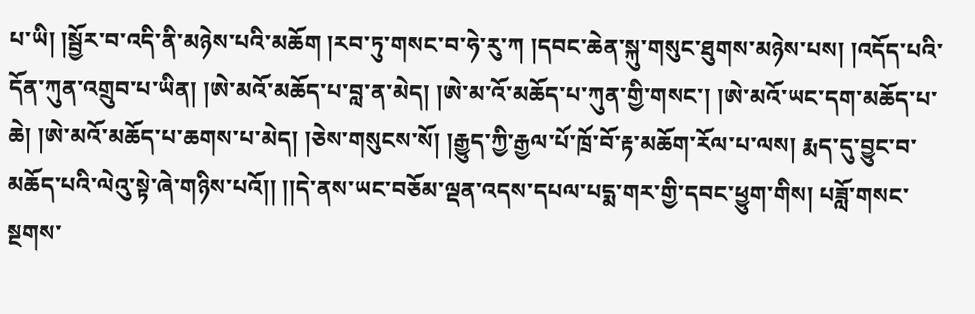པ་ཡི། །སྦྱོར་བ་འདི་ནི་མཉེས་པའི་མཆོག །རབ་ཏུ་གསང་བ་ཧེ་རུ་ཀ །དབང་ཆེན་སྐུ་གསུང་ཐུགས་མཉེས་པས། །འདོད་པའི་དོན་ཀུན་འགྲུབ་པ་ཡིན། །ཨེ་མའོ་མཆོད་པ་བླ་ན་མེད། །ཨེ་མ་འོ་མཆོད་པ་ཀུན་གྱི་གསང་། །ཨེ་མའོ་ཡང་དག་མཆོད་པ་ཆེ། །ཨེ་མའོ་མཆོད་པ་ཆགས་པ་མེད། །ཅེས་གསུངས་སོ། །རྒྱུད་ཀྱི་རྒྱལ་པོ་ཁྲོ་བོ་རྟ་མཆོག་རོལ་པ་ལས། རྨད་དུ་བྱུང་བ་མཆོད་པའི་ལེའུ་སྟེ་ཞེ་གཉིས་པའོ།། །།དེ་ནས་ཡང་བཅོམ་ལྡན་འདས་དཔལ་པདྨ་གར་གྱི་དབང་ཕྱུག་གིས། པཟློ་གསང་སྔགས་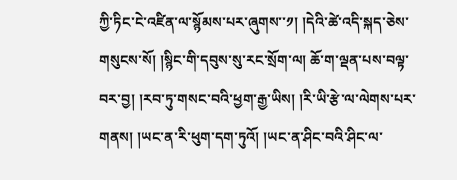ཀྱི་ཏིང་ངེ་འཛིན་ལ་སྙོམས་པར་ཞུགས་་༡། །དེའི་ཚེ་འདི་སྐད་ཅེས་གསུངས་སོ། །སྙིང་གི་དབུས་སུ་རང་སྲོག་ལ། ཆོ་ག་ལྡན་པས་བལྟ་བར་བྱ། །རབ་ཏུ་གསང་བའི་ཕྱག་རྒྱ་ཡིས། །རི་ཡི་རྩེ་ལ་ལེགས་པར་གནས། །ཡང་ན་རི་ཕུག་དག་ཏུའོ། །ཡང་ན་ཤིང་བའི་ཤིང་ལ་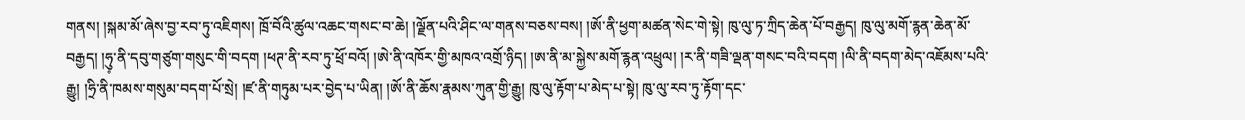གནས། །སྐམ་མོ་ཞེས་བྱ་རབ་ཏུ་འཇིགས། ཁྲོ་བོའི་ཚུལ་འཆང་གསང་བ་ཆེ། །ལྗོན་པའི་ཤིང་ལ་གནས་བཅས་བས། །ཨོ་ནི་ཕྱག་མཚན་སེང་གེ་སྟེ། ཁུ་ལུ་ཏ་ཀྲིད་ཆེན་པོ་བརྒྱད། ཁུ་ལུ་མགོ་རྙན་ཆེན་མོ་བརྒྱད། །ཧུ༷་ནི་དབུ་གཙུག་གསུང་གི་བདག །ཕཊ་ནི་རབ་ཏུ་ཕྲོ་བའོ། །ཨེ་ནི་འཁོར་གྱི་མཁའ་འགྲོ་ཉིད། །ཨ་ནི་མ་སྐྱེས་མགོ་རྙན་འཕྲུལ། །ར་ནི་གཟི་ལྡན་གསང་བའི་བདག །ལི་ནི་བདག་མེད་འཇོམས་པའི་རྒྱུ། །ཧྲི་ནི་ཁམས་གསུམ་བདག་པོ་སྲེ། །ཛ་ནི་གཏུམ་པར་བྱེད་པ་ཡིན། །ཨོ་ནི་ཆོས་རྣམས་ཀུན་གྱི་རྒྱུ། ཁུ་ལུ་རྟོག་པ་མེད་པ་སྟེ། ཁུ་ལུ་རབ་ཏུ་རྟོག་དང་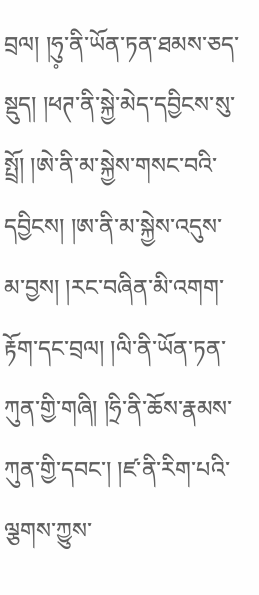བྲལ། །ཧུ༷་ནི་ཡོན་ཏན་ཐམས་ཅད་སྡུད། །ཕཊ་ནི་སྐྱེ་མེད་དབྱིངས་སུ་སྤྲོ། །ཨེ་ནི་མ་སྐྱེས་གསང་བའི་དབྱིངས། །ཨ་ནི་མ་སྐྱེས་འདུས་མ་བྱས། །རང་བཞིན་མི་འགག་རྟོག་དང་བྲལ། །ལི་ནི་ཡོན་ཏན་ཀུན་གྱི་གཞི། །ཧྲི་ནི་ཆོས་རྣམས་ཀུན་གྱི་དབང་། །ཛ་ནི་རིག་པའི་ལྕགས་ཀྱུས་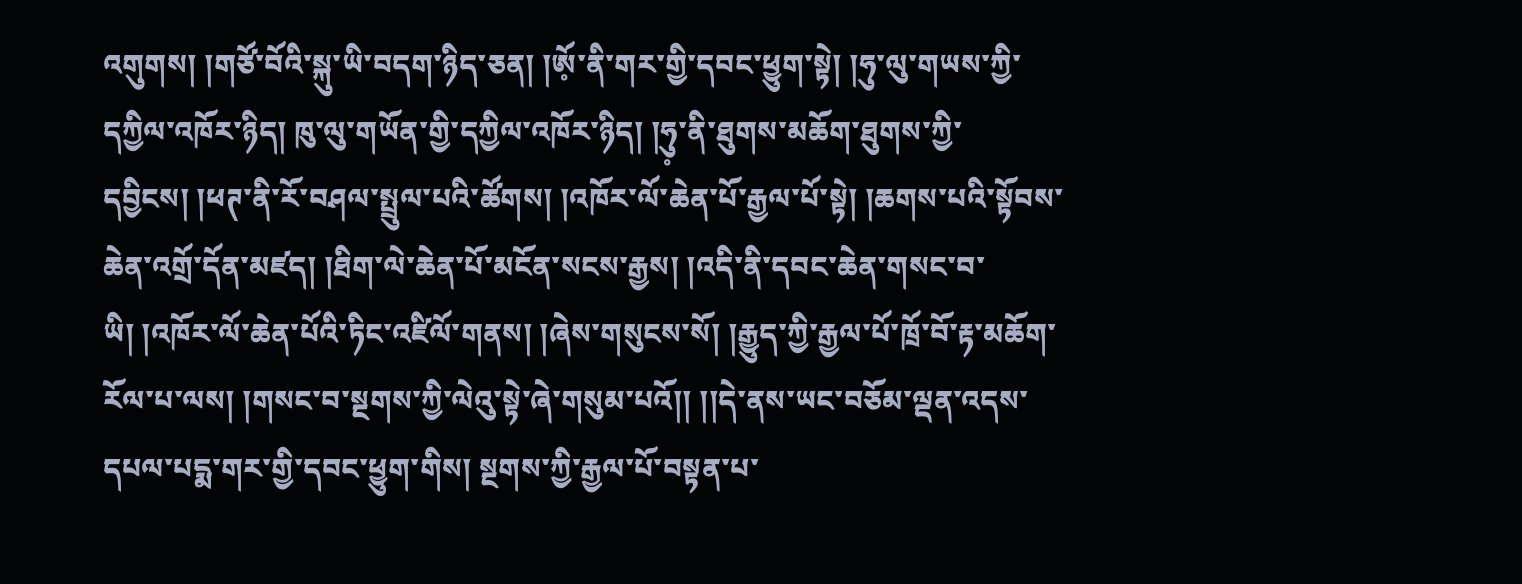འགུགས། །གཙོ་བོའི་སྐུ་ཡི་བདག་ཉིད་ཅན། །ཨོ༷་ནི་གར་གྱི་དབང་ཕྱུག་སྟེ། །ཧུ་ལུ་གཡས་ཀྱི་དཀྱིལ་འཁོར་ཉིད། ཁུ་ལུ་གཡོན་གྱི་དཀྱིལ་འཁོར་ཉིད། །ཧུ༷་ནི་ཐུགས་མཆོག་ཐུགས་ཀྱི་དབྱིངས། །ཕཊ་ནི་རོ་བཤལ་སྤྲུལ་པའི་ཚོགས། །འཁོར་ལོ་ཆེན་པོ་རྒྱལ་པོ་སྟེ། །ཆགས་པའི་སྟོབས་ཆེན་འགྲོ་དོན་མཛད། །ཐིག་ལེ་ཆེན་པོ་མངོན་སངས་རྒྱས། །འདི་ནི་དབང་ཆེན་གསང་བ་ཡི། །འཁོར་ལོ་ཆེན་པོའི་ཏིང་འཛིལོ་གནས། །ཞེས་གསུངས་སོ། །རྒྱུད་ཀྱི་རྒྱལ་པོ་ཁྲོ་བོ་རྟ་མཆོག་རོལ་པ་ལས། །གསང་བ་སྔགས་ཀྱི་ལེའུ་སྟེ་ཞེ་གསུམ་པའོ།། །།དེ་ནས་ཡང་བཅོམ་ལྡན་འདས་དཔལ་པདྨ་གར་གྱི་དབང་ཕྱུག་གིས། སྔགས་ཀྱི་རྒྱལ་པོ་བསྟན་པ་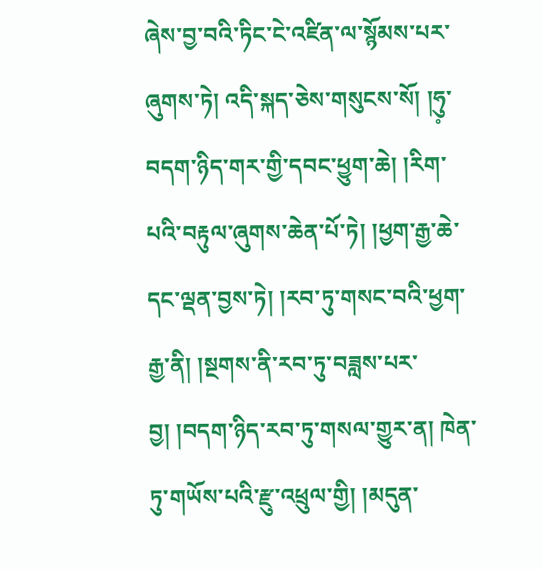ཞེས་བྱ་བའི་ཏིང་ངེ་འཛིན་ལ་སྙོམས་པར་ཞུགས་ཏེ། འདི་སྐད་ཅེས་གསུངས་སོ། །ཧུ༷་བདག་ཉིད་གར་གྱི་དབང་ཕྱུག་ཆེ། །རིག་པའི་བརྟུལ་ཞུགས་ཆེན་པོ་ཏེ། །ཕྱག་རྒྱ་ཆེ་དང་ལྡན་བྱས་ཏེ། །རབ་ཏུ་གསང་བའི་ཕྱག་རྒྱ་ནི། །སྔགས་ནི་རབ་ཏུ་བཟླས་པར་བྱ། །བདག་ཉིད་རབ་ཏུ་གསལ་གྱུར་ན། ཁེན་ཏུ་གཡོས་པའི་རྫུ་འཕྲུལ་གྱི། །མདུན་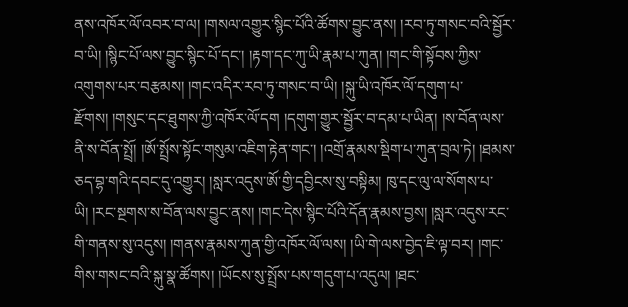ནས་འཁོར་ལོ་འབར་བ་ལ། །གསལ་འགྱུར་སྙིང་པོའི་ཚོགས་བྱུང་ནས། །རབ་ཏུ་གསང་བའི་སྦྱོར་བ་ཡི། །སྙིང་པོ་ལས་བྱུང་སྙིང་པོ་དང་། །རྟག་དང་ཀུ་ཡི་རྣམ་པ་ཀུན། །གང་གི་སྟོབས་ཀྱིས་འགུགས་པར་བརྩམས། །གང་འདིར་རབ་ཏུ་གསང་བ་ཡི། །སྐུ་ཡི་འཁོར་ལོ་དགུག་པ་རྫོགས། །གསུང་དང་ཐུགས་ཀྱི་འཁོར་ལོ་དག །དགུག་གྱུར་སྦྱོར་བ་དམ་པ་ཡིན། །ས་བོན་ལས་ནི་ས་བོན་སྤྲོ། །ཨོ་སྤྲོས་སྟོང་གསུམ་འཇིག་རྟེན་གང་། །འགྲོ་རྣམས་སྡིག་པ་ཀུན་བྲལ་ཏེ། །ཐམས་ཅད་བྷ་གའི་དབང་དུ་འགྱུར། །སླར་འདུས་ཨོ་གྱི་དབྱིངས་སུ་བསྟིམ། ཁུ་དང་ལུ་ལ་སོགས་པ་ཡི། །རང་སྔགས་ས་བོན་ལས་བྱུང་ནས། །གང་དེས་སྙིང་པོའི་དོན་རྣམས་བྱས། །སླར་འདུས་རང་གི་གནས་སུ་འདུས། །གནས་རྣམས་ཀུན་གྱི་འཁོར་ལོ་ལས། །ཡི་གེ་ལས་བྱེད་ཇི་ལྟ་བར། །གང་གིས་གསང་བའི་སྐུ་སྣ་ཚོགས། །ཡོངས་སུ་སྤྲོས་པས་གདུག་པ་འདུལ། །ཐང་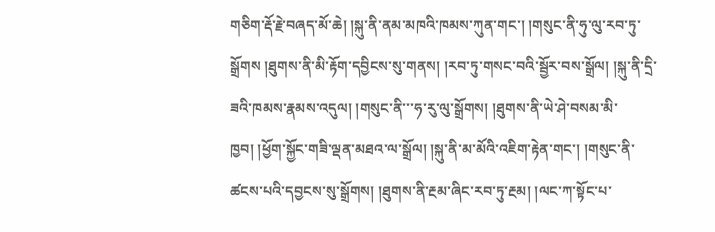གཅིག་རྡོ་རྗེ་བཞད་མོ་ཆེ། །སྐུ་ནི་ནམ་མཁའི་ཁམས་ཀུན་གང་། །གསུང་ནི་ཧུ་ལུ་རབ་ཏུ་སྒྲོགས །ཐུགས་ནི་མི་རྟོག་དབྱིངས་སུ་གནས། །རབ་ཏུ་གསང་བའི་སྦྱོར་བས་སྒྲོལ། །སྐུ་ནི་དྲི་ཟའི་ཁམས་རྣམས་འདུལ། །གསུང་ནི་་་ཧ་རུ་ལུ་སྒྲོགས། །ཐུགས་ནི་ཡེ་ཤེ་བསམ་མི་ཁྱབ། །ཕྱོག་སྐྱོང་གཟི་ལྡན་མཐའ་ལ་སྒྲོལ། །སྐུ་ནི་མ་མོའི་འཇིག་རྟེན་གང་། །གསུང་ནི་ཚངས་པའི་དབྱངས་སུ་སྒྲོགས། །ཐུགས་ནི་རྔམ་ཞིང་རབ་ཏུ་རྔམ། །ལང་ཀ་སྟོང་པ་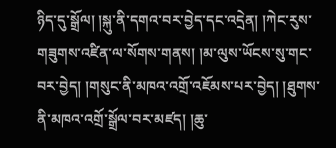ཉིད་དུ་སྒྲོལ། །སྐུ་ནི་དགའ་བར་བྱེད་དང་འདྲེན། །ཀེང་རུས་གཟུགས་འཛིན་ལ་སོགས་གནས། །མ་ལུས་ཡོངས་སུ་གང་བར་བྱེད། །གསུང་ནི་མཁའ་འགྲོ་འཇོམས་པར་བྱེད། །ཐུགས་ནི་མཁའ་འགྲོ་སྒྲོལ་བར་མཛད། །ཆུ་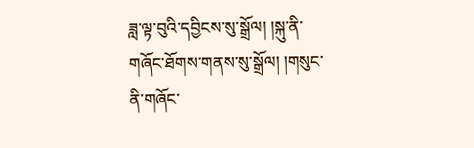ཟླ་ལྟ་བུའི་དབྱིངས་སུ་སྒྲོལ། །སྐུ་ནི་གཞོང་ཐོགས་གནས་སུ་སྒྲོལ། །གསུང་ནི་གཞོང་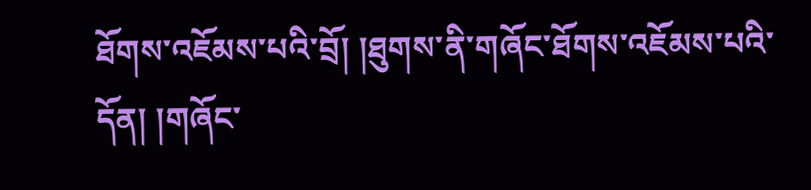ཐོགས་འཇོམས་པའི་བྲོ། །ཐུགས་ནི་གཞོང་ཐོགས་འཇོམས་པའི་དོན། །གཞོང་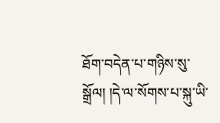ཐོག་བདེན་པ་གཉིས་སུ་སྒྲོལ། །དེ་ལ་སོགས་པ་སྐུ་ཡི་